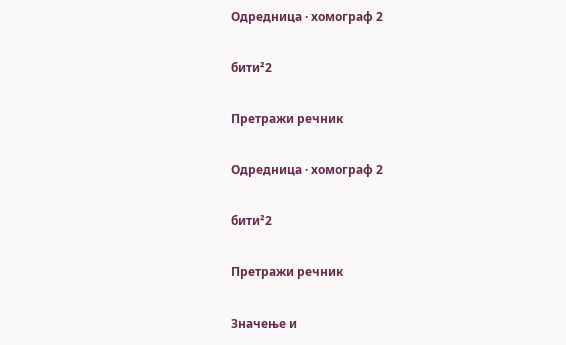Одредница · хомограф 2

бити²2

Претражи речник

Одредница · хомограф 2

бити²2

Претражи речник

Значење и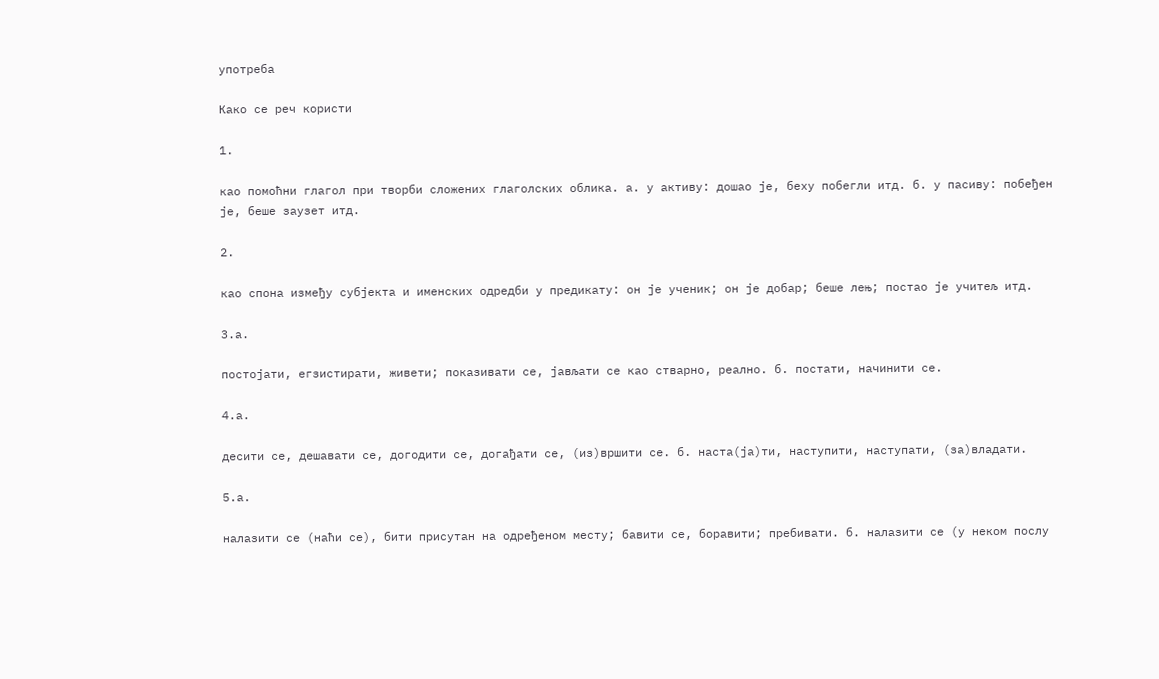употреба

Како се реч користи

1.

као помоћни глагол при творби сложених глаголских облика. а. у активу: дошао је, беху побегли итд. б. у пасиву: побеђен је, беше заузет итд.

2.

као спона између субјекта и именских одредби у предикату: он је ученик; он је добар; беше лењ; постао је учитељ итд.

3.а.

постојати, егзистирати, живети; показивати се, јављати се као стварно, реално. б. постати, начинити се.

4.а.

десити се, дешавати се, догодити се, догађати се, (из)вршити се. б. наста(ја)ти, наступити, наступати, (за)владати.

5.а.

налазити се (наћи се), бити присутан на одређеном месту; бавити се, боравити; пребивати. б. налазити се (у неком послу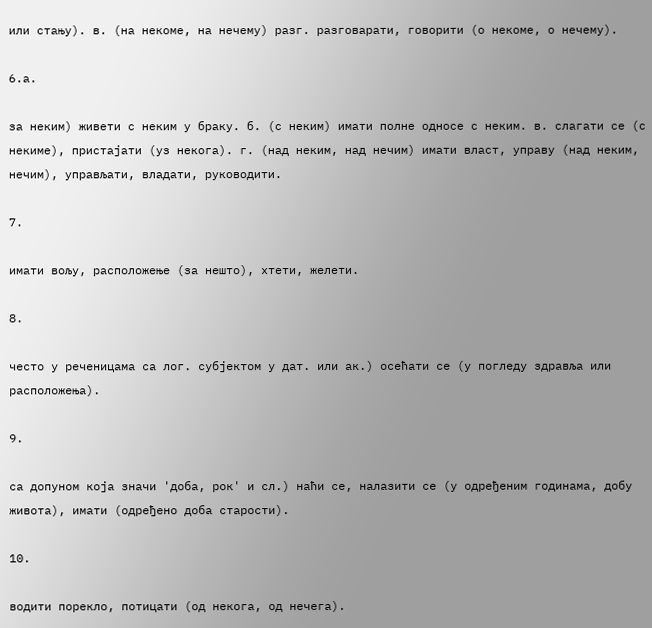или стању). в. (на некоме, на нечему) разг. разговарати, говорити (о некоме, о нечему).

6.а.

за неким) живети с неким у браку. б. (с неким) имати полне односе с неким. в. слагати се (с некиме), пристајати (уз некога). г. (над неким, над нечим) имати власт, управу (над неким, нечим), управљати, владати, руководити.

7.

имати вољу, расположење (за нешто), хтети, желети.

8.

често у реченицама са лог. субјектом у дат. или ак.) осећати се (у погледу здравља или расположења).

9.

са допуном која значи 'доба, рок' и сл.) наћи се, налазити се (у одређеним годинама, добу живота), имати (одређено доба старости).

10.

водити порекло, потицати (од некога, од нечега).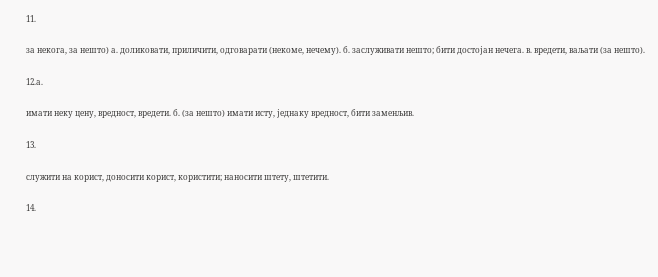11.

за некога, за нешто) а. доликовати, приличити, одговарати (некоме, нечему). б. заслуживати нешто; бити достојан нечега. в. вредети, ваљати (за нешто).

12.а.

имати неку цену, вредност, вредети. б. (за нешто) имати исту, једнаку вредност, бити заменљив.

13.

служити на корист, доносити корист, користити; наносити штету, штетити.

14.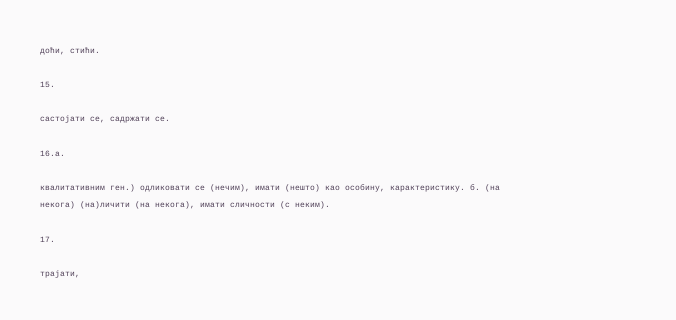доћи, стићи.

15.

састојати се, садржати се.

16.а.

квалитативним ген.) одликовати се (нечим), имати (нешто) као особину, карактеристику. б. (на некога) (на)личити (на некога), имати сличности (с неким).

17.

трајати,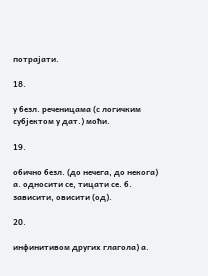потрајати.

18.

у безл. реченицама (с логичким субјектом у дат.) моћи.

19.

обично безл. (до нечега, до некога) а. односити се, тицати се. б. зависити, овисити (од).

20.

инфинитивом других глагола) а.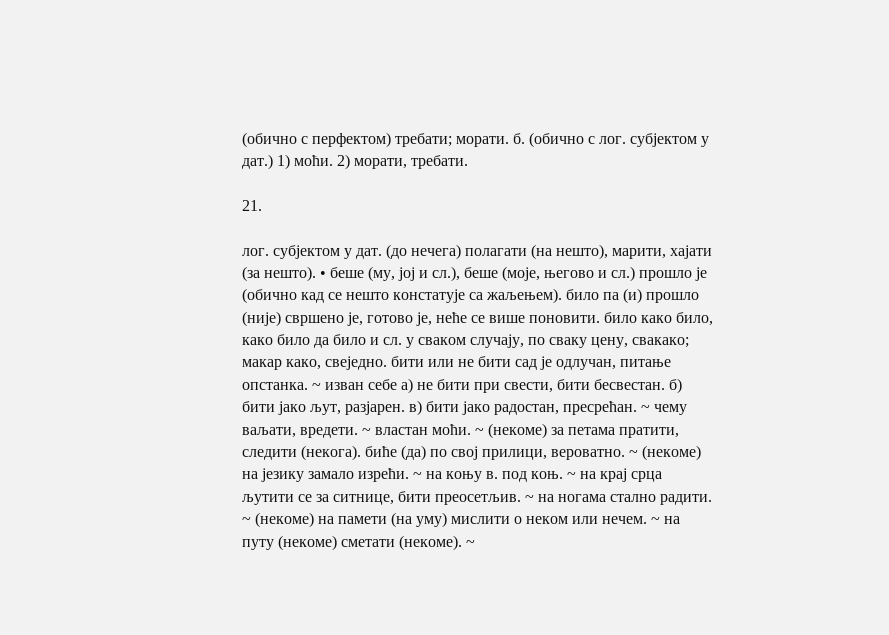(обично с перфектом) требати; морати. б. (обично с лог. субјектом у дат.) 1) моћи. 2) морати, требати.

21.

лог. субјектом у дат. (до нечега) полагати (на нешто), марити, хајати (за нешто). • беше (му, јој и сл.), беше (моје, његово и сл.) прошло је (обично кад се нешто констатује са жаљењем). било па (и) прошло (није) свршено је, готово је, неће се више поновити. било како било, како било да било и сл. у сваком случају, по сваку цену, свакако; макар како, свеједно. бити или не бити сад је одлучан, питање опстанка. ~ изван себе а) не бити при свести, бити бесвестан. б) бити јако љут, разјарен. в) бити јако радостан, пресрећан. ~ чему ваљати, вредети. ~ властан моћи. ~ (некоме) за петама пратити, следити (некога). биће (да) по свој прилици, вероватно. ~ (некоме) на језику замало изрећи. ~ на коњу в. под коњ. ~ на крај срца љутити се за ситнице, бити преосетљив. ~ на ногама стално радити. ~ (некоме) на памети (на уму) мислити о неком или нечем. ~ на путу (некоме) сметати (некоме). ~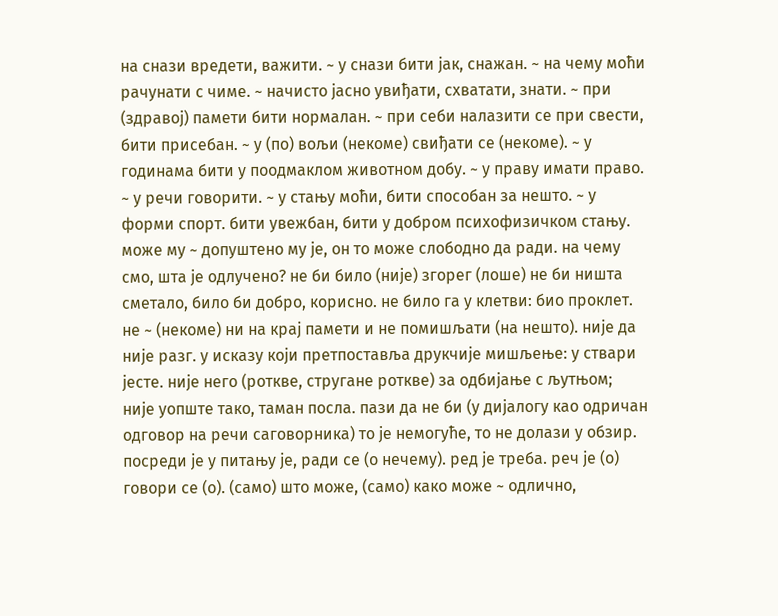на снази вредети, важити. ~ у снази бити јак, снажан. ~ на чему моћи рачунати с чиме. ~ начисто јасно увиђати, схватати, знати. ~ при (здравој) памети бити нормалан. ~ при себи налазити се при свести, бити присебан. ~ у (по) вољи (некоме) свиђати се (некоме). ~ у годинама бити у поодмаклом животном добу. ~ у праву имати право. ~ у речи говорити. ~ у стању моћи, бити способан за нешто. ~ у форми спорт. бити увежбан, бити у добром психофизичком стању. може му ~ допуштено му је, он то може слободно да ради. на чему смо, шта је одлучено? не би било (није) згорег (лоше) не би ништа сметало, било би добро, корисно. не било га у клетви: био проклет. не ~ (некоме) ни на крај памети и не помишљати (на нешто). није да није разг. у исказу који претпоставља друкчије мишљење: у ствари јесте. није него (роткве, стругане роткве) за одбијање с љутњом; није уопште тако, таман посла. пази да не би (у дијалогу као одричан одговор на речи саговорника) то је немогуће, то не долази у обзир. посреди је у питању је, ради се (о нечему). ред је треба. реч је (о) говори се (о). (само) што може, (само) како може ~ одлично,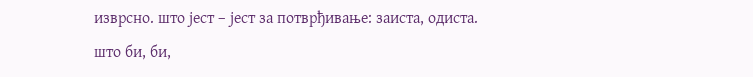изврсно. што јест – јест за потврђивање: заиста, одиста. што би, би,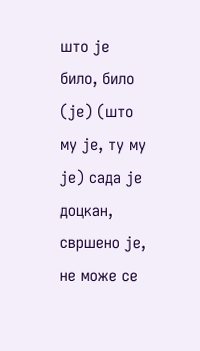што је било, било (је) (што му је, ту му је) сада је доцкан, свршено је, не може се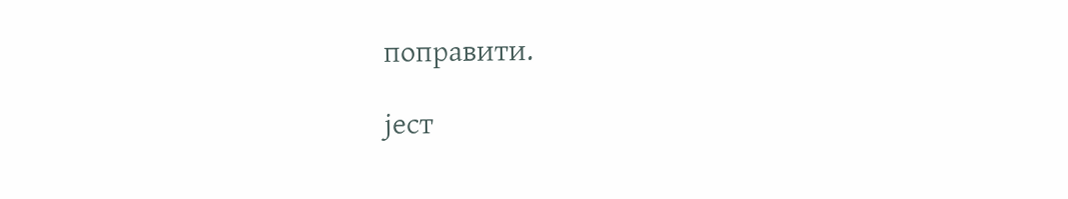поправити.

јест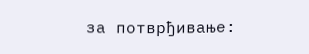за потврђивање: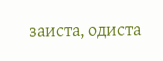заиста, одиста